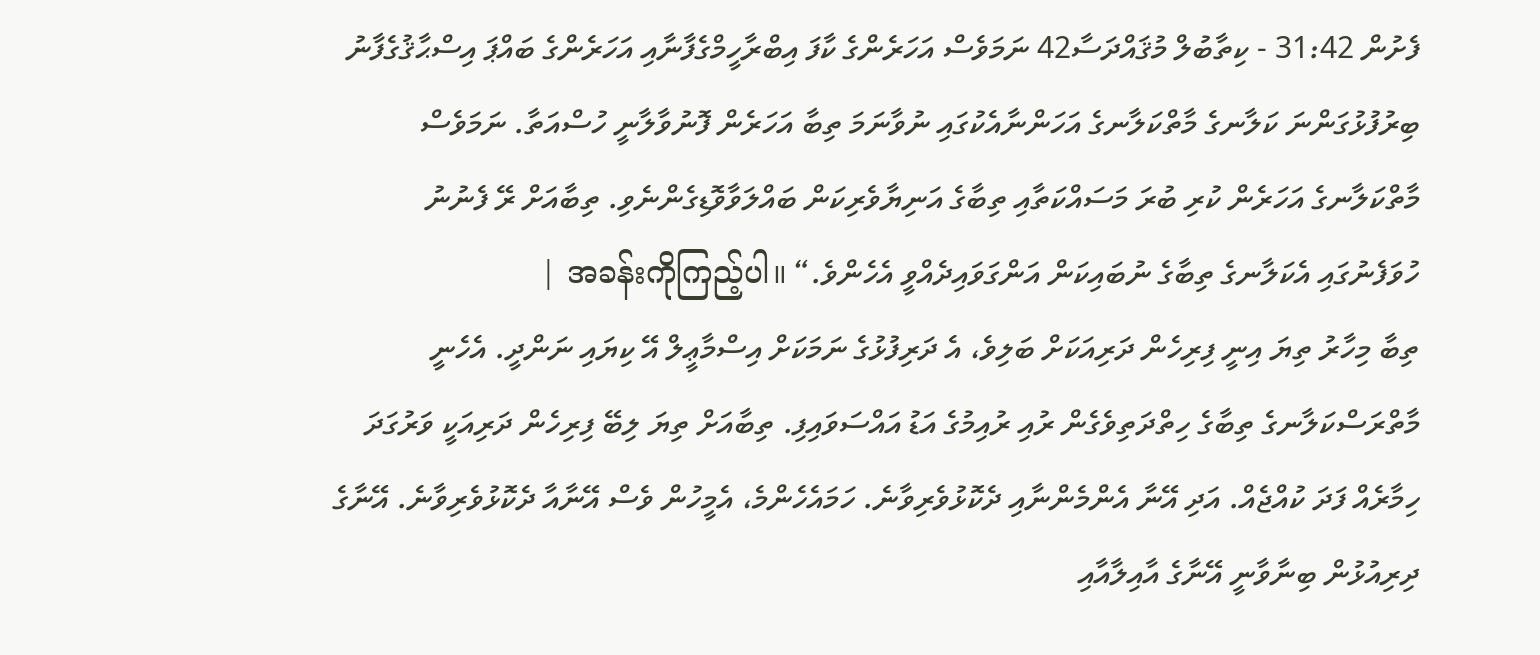ފެށުން 31:42 - ކިތާބުލް މުޤައްދަސާ42 ނަމަވެސް އަހަރެންގެ ކާފަ އިބްރާހީމްގެފާނާއި އަހަރެންގެ ބައްޕަ އިސްޙާޤުގެފާނު ބިރުފުޅުގަންނަ ކަލާނގެ މާތްކަލާނގެ އަހަންނާއެކުގައި ނުވާނަމަ ތިބާ އަހަރެން ފޮނުވާލާނީ ހުސްއަތާ. ނަމަވެސް މާތްކަލާނގެ އަހަރެން ކުރި ބުރަ މަސައްކަތާއި ތިބާގެ އަނިޔާވެރިކަން ބައްލަވާވޮޑިގެންނެވި. ތިބާއަށް ރޭ ފެނުނު ހުވަފެނުގައި އެކަލާނގެ ތިބާގެ ނުބައިކަން އަންގަވައިދެއްވީ އެހެންވެ.“ အခန်းကိုကြည့်ပါ။ |
ތިބާ މިހާރު ތިޔަ އިނީ ފިރިހެން ދަރިއަކަށް ބަލިވެ، އެ ދަރިފުޅުގެ ނަމަކަށް އިސްމާޢީލް އޭ ކިޔައި ނަންދީ. އެހެނީ މާތްރަސްކަލާނގެ ތިބާގެ ހިތްދަތިވެގެން ރުއި ރުއިމުގެ އަޑު އައްސަވައިފި. ތިބާއަށް ތިޔަ ލިބޭ ފިރިހެން ދަރިއަކީ ވަރުގަދަ ހިމާރެއް ފަދަ ކުއްޖެއް. އަދި އޭނާ އެންމެންނާއި ދެކޮޅުވެރިވާނެ. ހަމައެހެންމެ، އެމީހުން ވެސް އޭނާއާ ދެކޮޅުވެރިވާނެ. އޭނާގެ ދިރިއުޅުން ބިނާވާނީ އޭނާގެ އާއިލާއާއި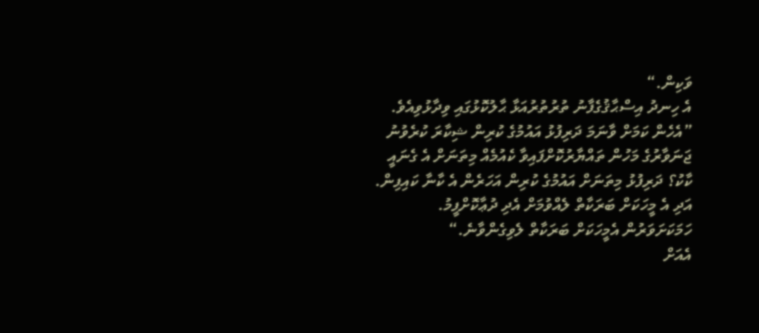ވަކިން.“
އެ ހިނދު އިސްޙާޤުގެފާނު ތުރުތުރުއަޅާ ޙާލުކޮޅުގައި ވިދާޅުވިއެވެ. ”އެހެން ކަމަށް ވާނަމަ ދަރިފުޅު އައުމުގެ ކުރިން ޝިކާރަ ކުރެވުނު ޖަނަވާރުގެ މަހުން ތައްޔާރުކޮށްފައިވާ ކެއުމެއް މިތަނަށް އެ ގެނައީ ކާކު؟ ދަރިފުޅު މިތަނަށް އައުމުގެ ކުރިން އަހަރެން އެ ކާނާ ކައިފިން. އަދި އެ މީހަކަށް ބަރަކާތް ލެއްވުމަށް އެދި ދުޢާކޮށްފީމު. ހަމަކަށަވަރުން އެމީހަކަށް ބަރަކާތް ލެވިގެންވާނެ.“
އެއަށް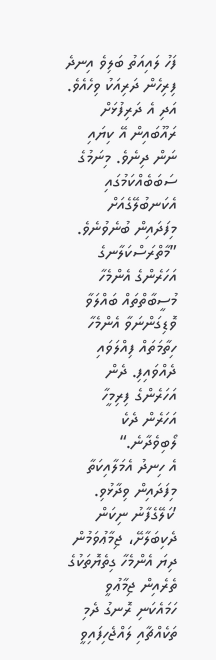ފަހު ލައިއަތު ބަލިވެ އިނދެ ފިރިހެން ދަރިއަކު ވިހެއެވެ. އަދި އެ ދަރިފުޅަށް ރައޫބައިން އޭ ކިޔައި ނަން ދިނެވެ. މިނަމުގެ ސަބަބެއްކަމުގައި އެކަނބުލޭގެއަށް މިފަދައިން ބުނެވުނެވެ. ”މާތްރަސްކަލާނގެ އަހަރެންގެ އެންމެހާ މުސީބާތްތައް ބައްލަވާ ވޮޑިގަންނަވާ އެންމެހާ ހިތާމަތައް ފިއްލަވައި ދެއްވައިފި. ދެން އަހަރެންގެ ފިރިމީހާ އަހަރެން ދެކެ ލޯބިވެދާނެ.“
އެ ހިނދު އެމަލާއިކަތާ މިފަދައިން ވިދާޅުވި. ’ކަލޭގެފާނު ނިކަން ދެކިބަލާށޭ، ޖިމާޢުވަމުން ދިޔަ އެންމެހާ ގިތެޔޮތަކުގެ ތެރެއިން ޖިމާޢުވީ ހަމައެކަނި ރޮނގު ދެމި ތަކެއްޗާއި ލައްޖެހިފައިވީ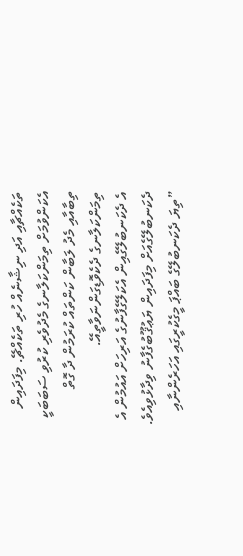ތަކެއްޗާއި އަދި ނިޝާނެއް ހުރި ތަކެއްޗޭ. މިފަދައިން އެކަންވުމަށް ތިމަންކަލާނގެ މެދުވެރި ކުރުވި ސަބަބަކީ ތިބާއާއި މެދު ލަބާން ކަންތައް ކުރަމުން ދާ ގޮތް ތިމަންކަލާނގެ ދެކެވޮޑިގަންނަވާތީއޭ.
އެ ދެކަނބުލޭގެއިން އެކަލޭގެފާނުގެ އަރިހަށް އައުމުން އެ ދެކަނބުލޭގެއަށް މިފަދައިން ޔަޢުޤޫބުގެފާނު ވިދާޅުވިއެވެ. ”ތިޔަ ދެކަނބުލޭގެ ބައްޕަ މީގެކުރީގައި އަހަރެންނާއި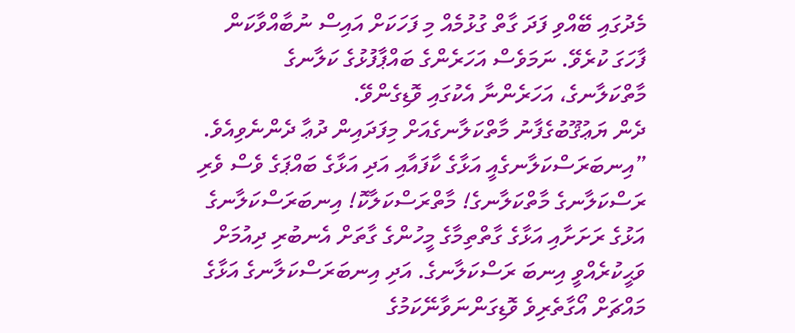މެދުގައި ބޭއްވި ފަދަ ގާތް ގުޅުމެއް މި ފަހަކަށް އައިސް ނުބާއްވާކަން ފާހަގަ ކުރެވޭ. ނަމަވެސް އަހަރެންގެ ބައްޕާފުޅުގެ ކަލާނގެ މާތްކަލާނގެ، އަހަރެންނާ އެކުގައި ވޮޑިގެންވޭ.
ދެން ޔަޢުޤޫބުގެފާނު މާތްކަލާނގެއަށް މިފަދައިން ދުޢާ ދެންނެވިއެވެ. ”އިނބަރަސްކަލާނގެއީ އަޅާގެ ކާފައާއި އަދި އަޅާގެ ބައްޕަގެ ވެސް ވެރި ރަސްކަލާނގެ މާތްކަލާނގެ! މާތްރަސްކަލާކޮ! އިނބަރަސްކަލާނގެ އަޅުގެ ރަށަށާއި އަޅާގެ ގާތްތިމާގެ މީހުންގެ ގާތަށް އެނބުރި ދިއުމަށް ވަޙީކުރެއްވީ އިނބަ ރަސްކަލާނގެ. އަދި އިނބަރަސްކަލާނގެ އަޅާގެ މައްޗަށް އޯގާތެރިވެ ވޮޑިގަންނަވާނޭކަމުގެ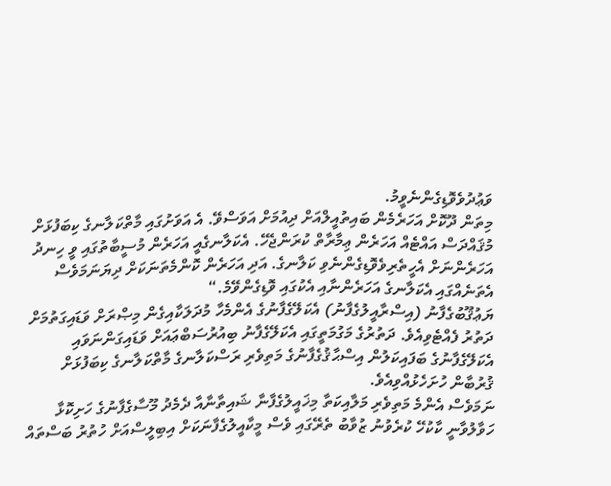ވަޢުދުވެވޮޑިގެންނެވީމު.
މިތަން ދޫކޮށް އަހަރެމެން ބައިތުއީލްއަށް ދިއުމަށް އަވަސްވޭ. އެ އަވަށުގައި މާތްކަލާނގެ ކިބަފުޅަށް މުޤައްދަސް އައްޓެއް އަހަރެން ޢިމާރާތް ކުރަންޖެހޭ. އެކަލާނގެއީ އަހަރެން މުސީބާތުގައި ވީ ހިނދު އަހަރެންނަށް އެހީތެރިވެވޮޑިގެންނެވި ކަލާނގެ. އަދި އަހަރެން ކޮންމެތަނަކަށް ދިޔަނަމަވެސް އެތަނެއްގައި އެކަލާނގެ އަހަރެންނާއި އެކުގައި ވޮޑިގެންވޭމެ.“
ޔަޢުޤޫބުގެފާނު (އިސްރާއީލުގެފާނު) އެކަލޭގެފާނުގެ އެންމެހާ މުދަލަކާއިގެން މިޞްރަށް ވަޑައިގަތުމަށް ދަތުރު ފެއްޓެވިއެވެ. ދަތުރުގެ މަގުމަތީގައި އެކަލޭގެފާނު ބިއުރުސަބްޢައަށް ވަޑައިގަންނަވައި އެކަލޭގެފާނުގެ ބަފައިކަލުން އިސްޙާޤުގެފާނުގެ މަތިވެރި ރަސްކަލާނގެ މާތްކަލާނގެ ކިބަފުޅަށް ޤުރުބާން ހުށަހެޅުއްވިއެވެ.
ނަމަވެސް އެންމެ މަތިވެރި މަލާއިކަތާ މިޚައީލުގެފާނާ ޝައިތާނާއާ ދެމެދު މޫސާގެފާނުގެ ހަށިކޮޅާ ހަވާލުވާނީ ކާކުހޭ ކުރެވުނު ޒުވާބު ތެރޭގައި ވެސް މީކާއީލުގެފާނަކަށް އިބިލީސްއަށް ހުތުރު ބަސްތައް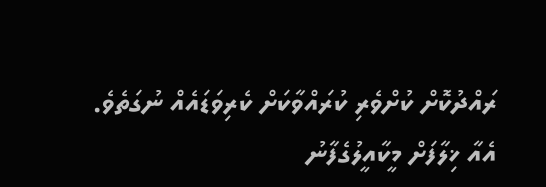ރައްދުކޮށް ކުށްވެރި ކުރައްވާކަށް ކެރިވަޑައެއް ނުގަތެވެ. އެއާ ޚިލާފަށް މީކާއީލުގެފާނު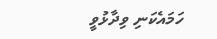ހަމައެކަނި ވިދާޅުވީ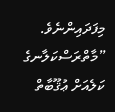މިފަދައިންނެވެ. ”މާތްރަސްކަލާނގެ ކަލެއަށް ޢުޤޫބާތް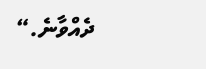ދެއްވާނެ.“